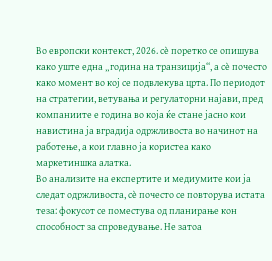Во европски контекст, 2026. сè поретко се опишува како уште една „година на транзиција“, а сè почесто како момент во кој се подвлекува црта. По периодот на стратегии, ветувања и регулаторни најави, пред компаниите е година во која ќе стане јасно кои навистина ја вградија одржливоста во начинот на работење, а кои главно ја користеа како маркетиншка алатка.
Во анализите на експертите и медиумите кои ја следат одржливоста, сè почесто се повторува истата теза: фокусот се поместува од планирање кон способност за спроведување. Не затоа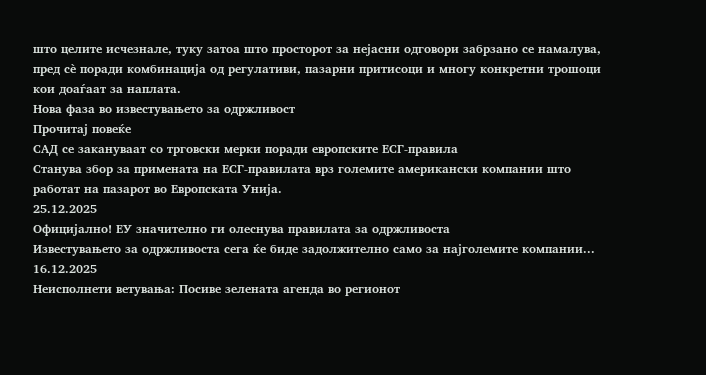што целите исчезнале, туку затоа што просторот за нејасни одговори забрзано се намалува, пред сè поради комбинација од регулативи, пазарни притисоци и многу конкретни трошоци кои доаѓаат за наплата.
Нова фаза во известувањето за одржливост
Прочитај повеќе
САД се закануваат со трговски мерки поради европските ЕСГ-правила
Станува збор за примената на ЕСГ-правилата врз големите американски компании што работат на пазарот во Европската Унија.
25.12.2025
Официјално! ЕУ значително ги олеснува правилата за одржливоста
Известувањето за одржливоста сега ќе биде задолжително само за најголемите компании...
16.12.2025
Неисполнети ветувања: Посиве зелената агенда во регионот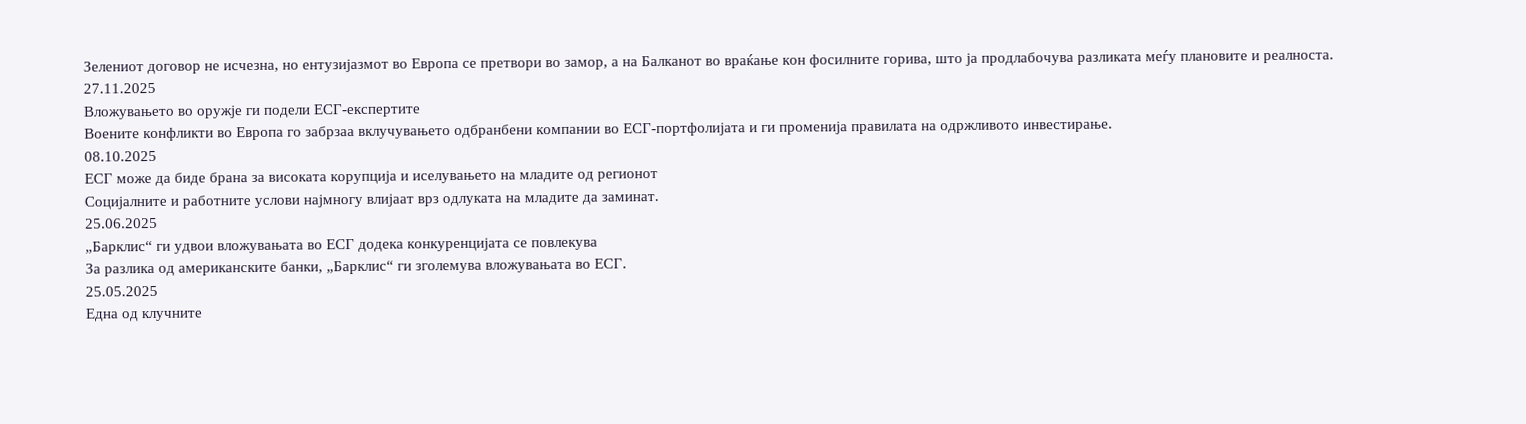Зелениот договор не исчезна, но ентузијазмот во Европа се претвори во замор, а на Балканот во враќање кон фосилните горива, што ја продлабочува разликата меѓу плановите и реалноста.
27.11.2025
Вложувањето во оружје ги подели ЕСГ-експертите
Воените конфликти во Европа го забрзаа вклучувањето одбранбени компании во ЕСГ-портфолијата и ги променија правилата на одржливото инвестирање.
08.10.2025
ЕСГ може да биде брана за високата корупција и иселувањето на младите од регионот
Социјалните и работните услови најмногу влијаат врз одлуката на младите да заминат.
25.06.2025
„Барклис“ ги удвои вложувањата во ЕСГ додека конкуренцијата се повлекува
За разлика од американските банки, „Барклис“ ги зголемува вложувањата во ЕСГ.
25.05.2025
Една од клучните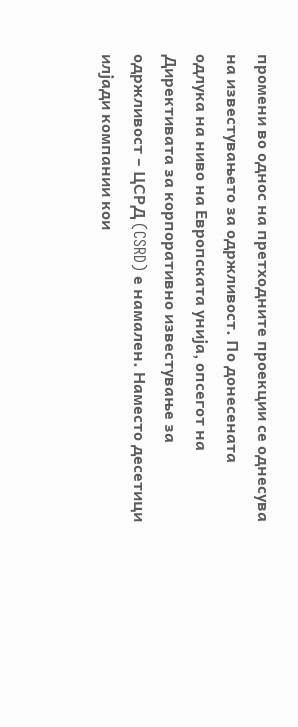промени во однос на претходните проекции се однесува на известувањето за одржливост. По донесената одлука на ниво на Европската унија, опсегот на Директивата за корпоративно известување за одржливост – ЦСРД (CSRD) е намален. Наместо десетици илјади компании кои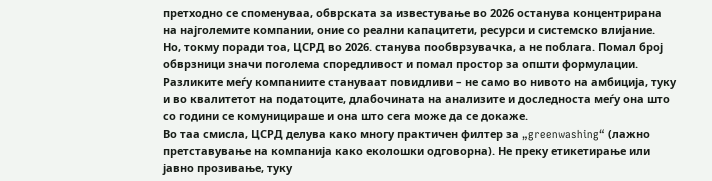претходно се споменуваа, обврската за известување во 2026 останува концентрирана на најголемите компании, оние со реални капацитети, ресурси и системско влијание.
Но, токму поради тоа, ЦСРД во 2026. станува пообврзувачка, а не поблага. Помал број обврзници значи поголема споредливост и помал простор за општи формулации. Разликите меѓу компаниите стануваат повидливи – не само во нивото на амбиција, туку и во квалитетот на податоците, длабочината на анализите и доследноста меѓу она што со години се комуницираше и она што сега може да се докаже.
Во таа смисла, ЦСРД делува како многу практичен филтер за „greenwashing“ (лажно претставување на компанија како еколошки одговорна). Не преку етикетирање или јавно прозивање, туку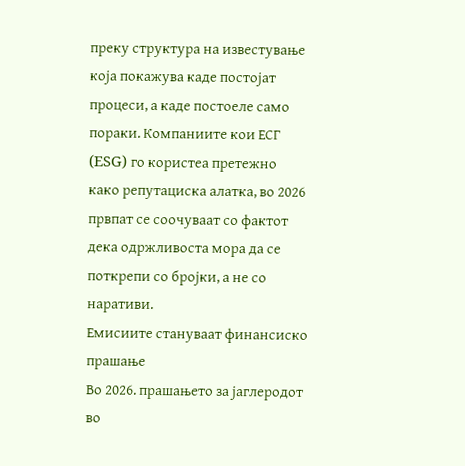преку структура на известување која покажува каде постојат процеси, а каде постоеле само пораки. Компаниите кои ЕСГ (ESG) го користеа претежно како репутациска алатка, во 2026 првпат се соочуваат со фактот дека одржливоста мора да се поткрепи со бројки, а не со наративи.
Емисиите стануваат финансиско прашање
Во 2026. прашањето за јаглеродот во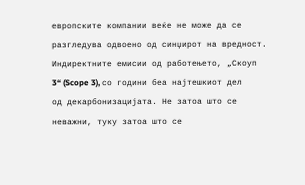европските компании веќе не може да се разгледува одвоено од синџирот на вредност. Индиректните емисии од работењето, „Скоуп 3“ (Scope 3), со години беа најтешкиот дел од декарбонизацијата. Не затоа што се неважни, туку затоа што се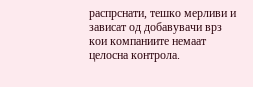распрснати, тешко мерливи и зависат од добавувачи врз кои компаниите немаат целосна контрола.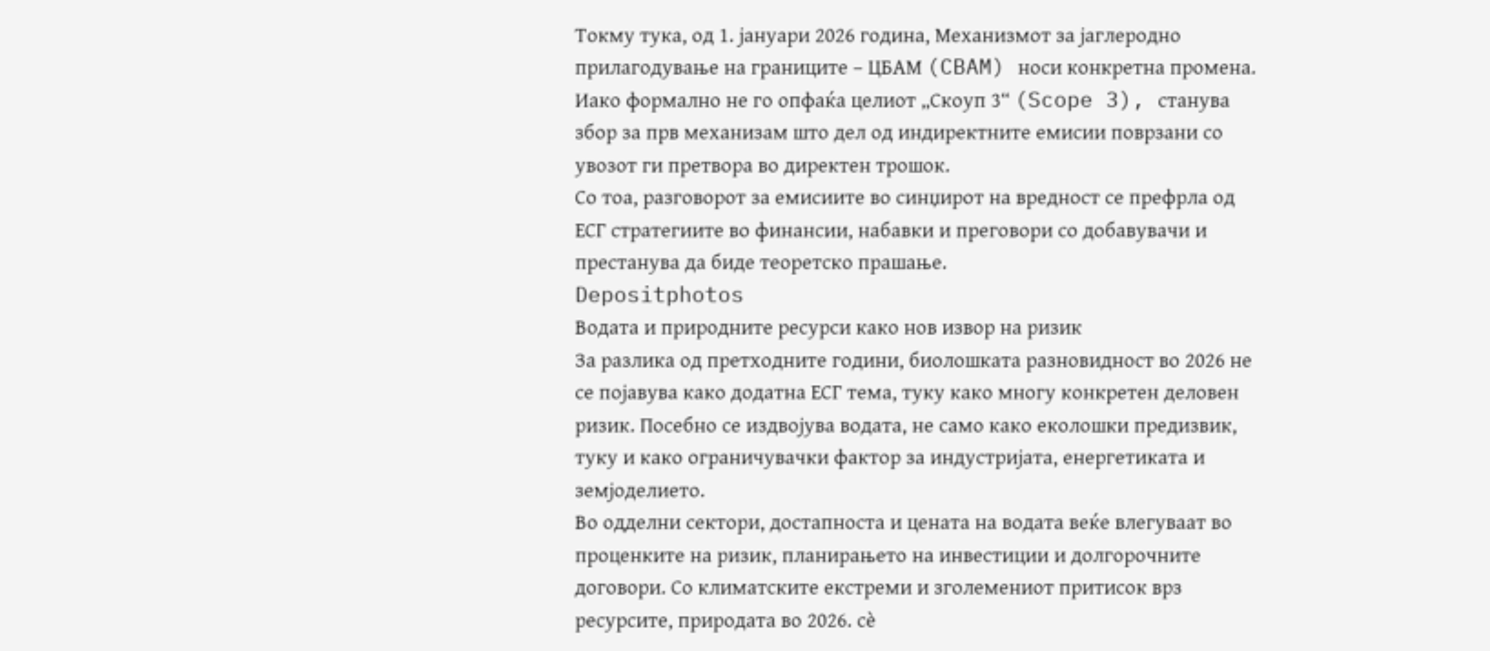Токму тука, од 1. јануари 2026 година, Механизмот за јаглеродно прилагодување на границите – ЦБАМ (CBAM) носи конкретна промена. Иако формално не го опфаќа целиот „Скоуп 3“ (Scope 3), станува збор за прв механизам што дел од индиректните емисии поврзани со увозот ги претвора во директен трошок.
Со тоа, разговорот за емисиите во синџирот на вредност се префрла од ЕСГ стратегиите во финансии, набавки и преговори со добавувачи и престанува да биде теоретско прашање.
Depositphotos
Водата и природните ресурси како нов извор на ризик
За разлика од претходните години, биолошката разновидност во 2026 не се појавува како додатна ЕСГ тема, туку како многу конкретен деловен ризик. Посебно се издвојува водата, не само како еколошки предизвик, туку и како ограничувачки фактор за индустријата, енергетиката и земјоделието.
Во одделни сектори, достапноста и цената на водата веќе влегуваат во проценките на ризик, планирањето на инвестиции и долгорочните договори. Со климатските екстреми и зголемениот притисок врз ресурсите, природата во 2026. сè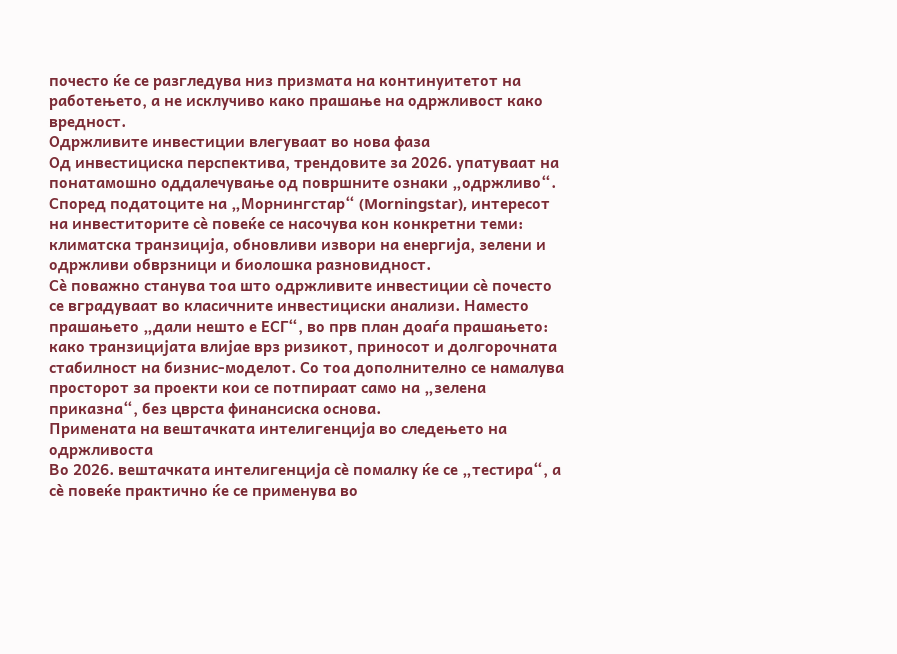почесто ќе се разгледува низ призмата на континуитетот на работењето, а не исклучиво како прашање на одржливост како вредност.
Одржливите инвестиции влегуваат во нова фаза
Од инвестициска перспектива, трендовите за 2026. упатуваат на понатамошно оддалечување од површните ознаки „одржливо“. Според податоците на „Морнингстар“ (Morningstar), интересот на инвеститорите сè повеќе се насочува кон конкретни теми: климатска транзиција, обновливи извори на енергија, зелени и одржливи обврзници и биолошка разновидност.
Сè поважно станува тоа што одржливите инвестиции сè почесто се вградуваат во класичните инвестициски анализи. Наместо прашањето „дали нешто е ЕСГ“, во прв план доаѓа прашањето: како транзицијата влијае врз ризикот, приносот и долгорочната стабилност на бизнис-моделот. Со тоа дополнително се намалува просторот за проекти кои се потпираат само на „зелена приказна“, без цврста финансиска основа.
Примената на вештачката интелигенција во следењето на одржливоста
Во 2026. вештачката интелигенција сè помалку ќе се „тестира“, а сè повеќе практично ќе се применува во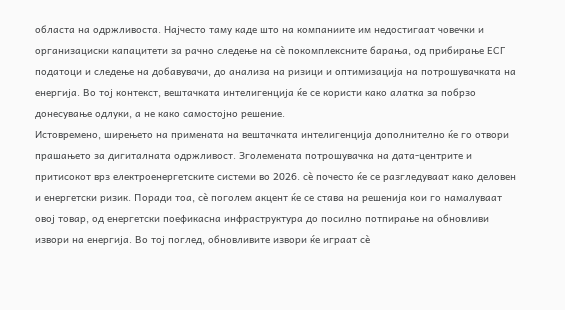областа на одржливоста. Најчесто таму каде што на компаниите им недостигаат човечки и организациски капацитети за рачно следење на сè покомплексните барања, од прибирање ЕСГ податоци и следење на добавувачи, до анализа на ризици и оптимизација на потрошувачката на енергија. Во тој контекст, вештачката интелигенција ќе се користи како алатка за побрзо донесување одлуки, а не како самостојно решение.
Истовремено, ширењето на примената на вештачката интелигенција дополнително ќе го отвори прашањето за дигиталната одржливост. Зголемената потрошувачка на дата-центрите и притисокот врз електроенергетските системи во 2026. сè почесто ќе се разгледуваат како деловен и енергетски ризик. Поради тоа, сè поголем акцент ќе се става на решенија кои го намалуваат овој товар, од енергетски поефикасна инфраструктура до посилно потпирање на обновливи извори на енергија. Во тој поглед, обновливите извори ќе играат сè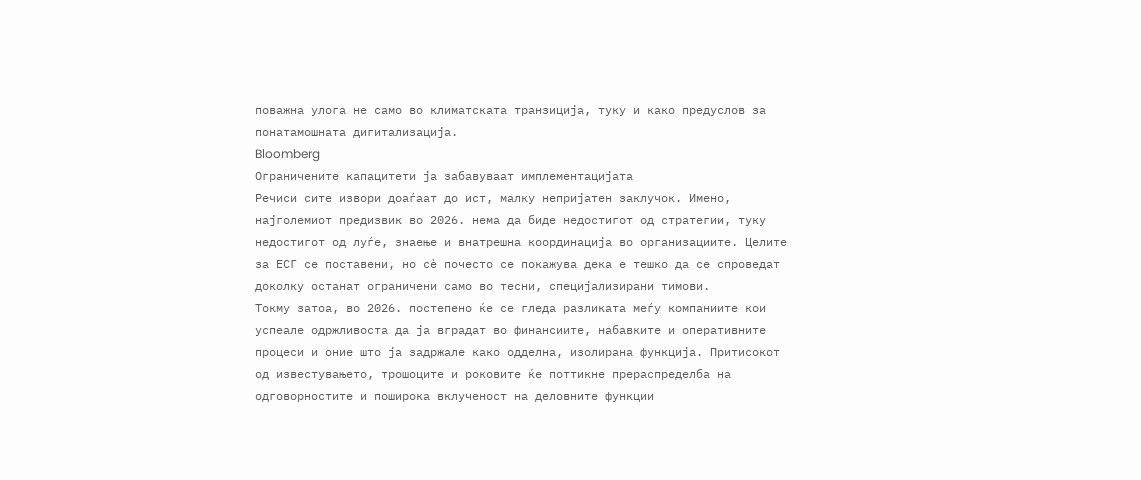поважна улога не само во климатската транзиција, туку и како предуслов за понатамошната дигитализација.
Bloomberg
Ограничените капацитети ја забавуваат имплементацијата
Речиси сите извори доаѓаат до ист, малку непријатен заклучок. Имено, најголемиот предизвик во 2026. нема да биде недостигот од стратегии, туку недостигот од луѓе, знаење и внатрешна координација во организациите. Целите за ЕСГ се поставени, но сè почесто се покажува дека е тешко да се спроведат доколку останат ограничени само во тесни, специјализирани тимови.
Токму затоа, во 2026. постепено ќе се гледа разликата меѓу компаниите кои успеале одржливоста да ја вградат во финансиите, набавките и оперативните процеси и оние што ја задржале како одделна, изолирана функција. Притисокот од известувањето, трошоците и роковите ќе поттикне прераспределба на одговорностите и поширока вклученост на деловните функции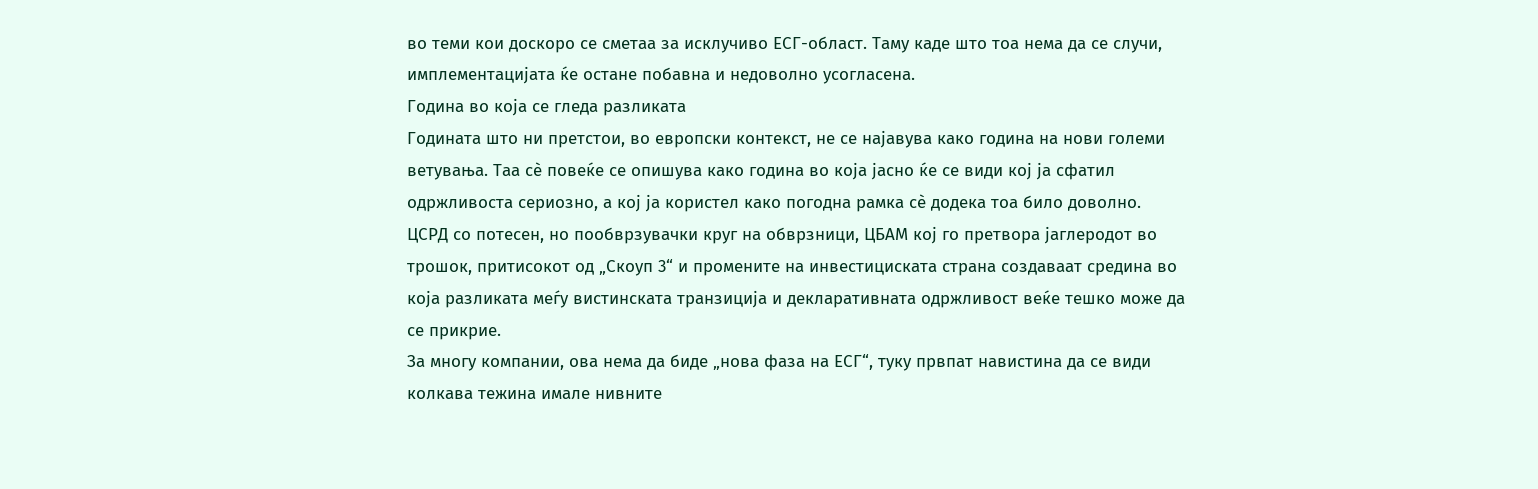во теми кои доскоро се сметаа за исклучиво ЕСГ-област. Таму каде што тоа нема да се случи, имплементацијата ќе остане побавна и недоволно усогласена.
Година во која се гледа разликата
Годината што ни претстои, во европски контекст, не се најавува како година на нови големи ветувања. Таа сè повеќе се опишува како година во која јасно ќе се види кој ја сфатил одржливоста сериозно, а кој ја користел како погодна рамка сè додека тоа било доволно.
ЦСРД со потесен, но пообврзувачки круг на обврзници, ЦБАМ кој го претвора јаглеродот во трошок, притисокот од „Скоуп 3“ и промените на инвестициската страна создаваат средина во која разликата меѓу вистинската транзиција и декларативната одржливост веќе тешко може да се прикрие.
За многу компании, ова нема да биде „нова фаза на ЕСГ“, туку првпат навистина да се види колкава тежина имале нивните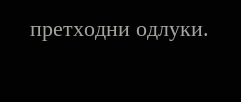претходни одлуки.